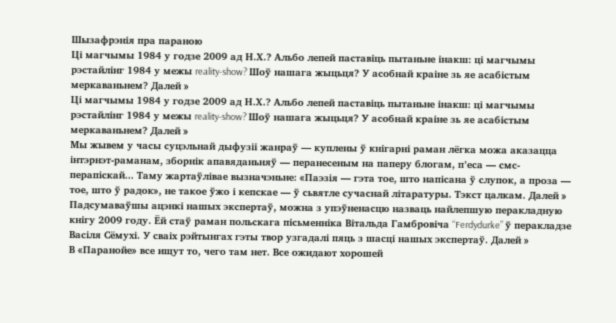Шызафрэнія пра параною
Ці магчымы 1984 у годзе 2009 ад Н.Х.? Альбо лепей паставіць пытаньне інакш: ці магчымы рэстайлінг 1984 у межы reality-show? Шоў нашага жыцьця? У асобнай краіне зь яе асабістым меркаваньнем? Далей »
Ці магчымы 1984 у годзе 2009 ад Н.Х.? Альбо лепей паставіць пытаньне інакш: ці магчымы рэстайлінг 1984 у межы reality-show? Шоў нашага жыцьця? У асобнай краіне зь яе асабістым меркаваньнем? Далей »
Мы жывем у часы суцэльнай дыфузіі жанраў — куплены ў кнігарні раман лёгка можа аказацца інтэрнэт-раманам, зборнік апавяданьняў — перанесеным на паперу блогам, п’еса — смс-перапіскай... Таму жартаўлівае вызначэньне: «Паэзія — гэта тое, што напісана ў слупок, а проза — тое, што ў радок», не такое ўжо і кепскае — ў сьвятле сучаснай літаратуры. Тэкст цалкам. Далей »
Падсумаваўшы ацэнкі нашых экспертаў, можна з упэўненасцю назваць найлепшую перакладную кнігу 2009 году. Ёй стаў раман польскага пісьменніка Вітальда Гамбровіча “Ferdydurke” ў перакладзе Васіля Сёмухі. У сваіх рэйтынгах гэты твор узгадалі пяць з шасці нашых экспертаў. Далей »
В «Паранойе» все ищут то, чего там нет. Все ожидают хорошей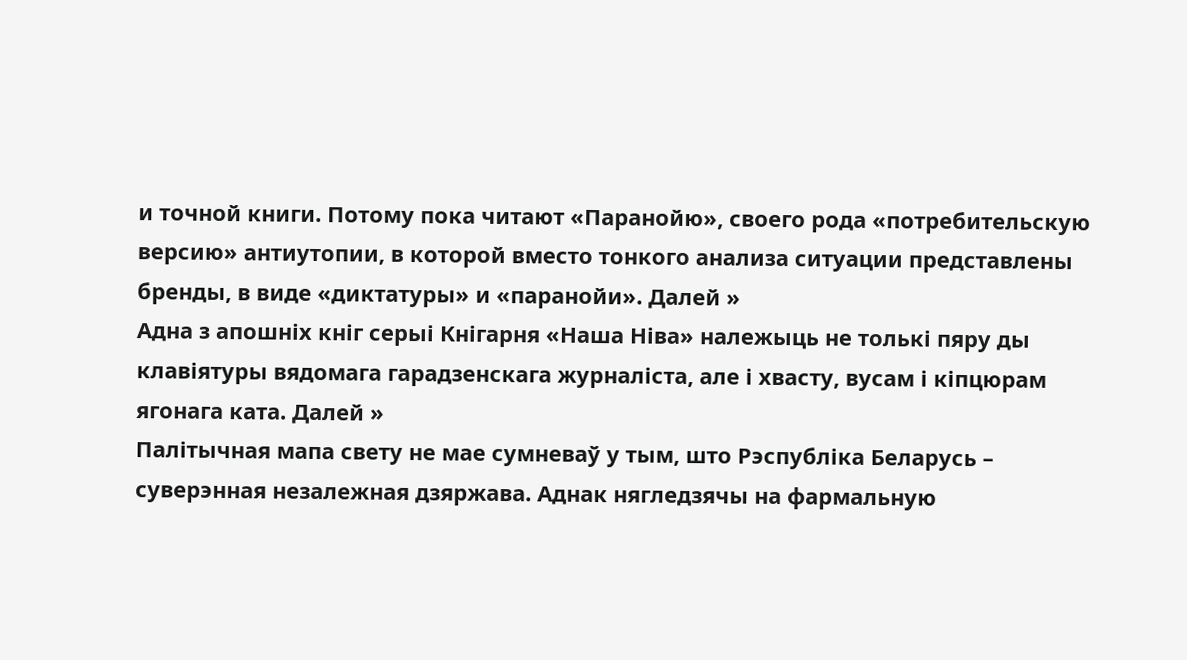и точной книги. Потому пока читают «Паранойю», своего рода «потребительскую версию» антиутопии, в которой вместо тонкого анализа ситуации представлены бренды, в виде «диктатуры» и «паранойи». Далей »
Адна з апошніх кніг серыі Кнігарня «Наша Ніва» належыць не толькі пяру ды клавіятуры вядомага гарадзенскага журналіста, але і хвасту, вусам і кіпцюрам ягонага ката. Далей »
Палітычная мапа свету не мае сумневаў у тым, што Рэспубліка Беларусь – суверэнная незалежная дзяржава. Аднак нягледзячы на фармальную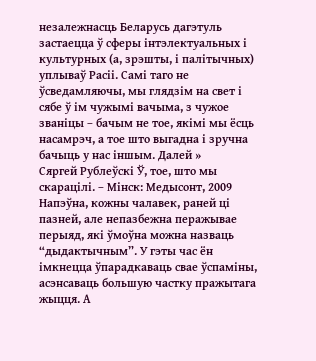незалежнасць Беларусь дагэтуль застаецца ў сферы інтэлектуальных і культурных (а, зрэшты, і палітычных) уплываў Расіі. Самі таго не ўсведамляючы, мы глядзім на свет і сябе ў ім чужымі вачыма, з чужое званіцы – бачым не тое, якімі мы ёсць насамрэч, а тое што выгадна і зручна бачыць у нас іншым. Далей »
Сяргей Рублеўскі Ў, тое, што мы скарацілі. – Мінск: Медысонт, 2009 Напэўна, кожны чалавек, раней ці пазней, але непазбежна перажывае перыяд, які ўмоўна можна назваць “дыдактычным”. У гэты час ён імкнецца ўпарадкаваць свае ўспаміны, асэнсаваць большую частку пражытага жыцця. А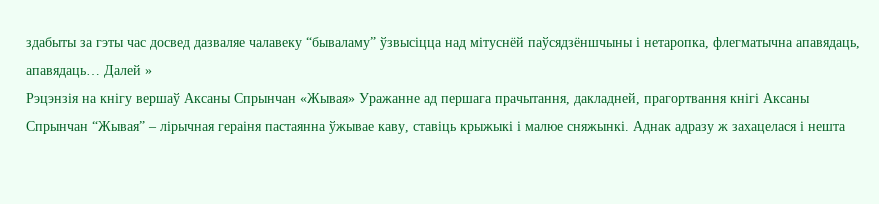здабыты за гэты час досвед дазваляе чалавеку “бываламу” ўзвысіцца над мітуснёй паўсядзёншчыны і нетаропка, флегматычна апавядаць, апавядаць… Далей »
Рэцэнзія на кнігу вершаў Аксаны Спрынчан «Жывая» Уражанне ад першага прачытання, дакладней, прагортвання кнігі Аксаны Спрынчан “Жывая” – лірычная гераіня пастаянна ўжывае каву, ставіць крыжыкі і малюе сняжынкі. Аднак адразу ж захацелася і нешта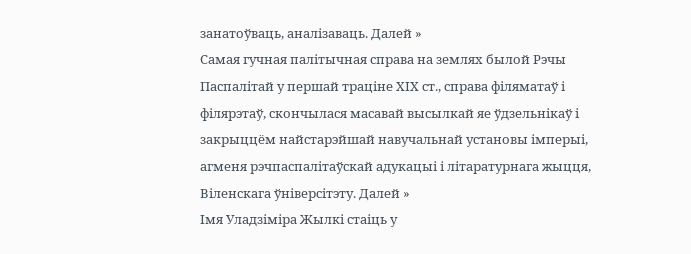занатоўваць, аналізаваць. Далей »
Самая гучная палітычная справа на землях былой Рэчы Паспалітай у першай траціне ХІХ ст., справа філяматаў і філярэтаў, скончылася масавай высылкай яе ўдзельнікаў і закрыццём найстарэйшай навучальнай установы імперыі, агменя рэчпаспалітаўскай адукацыі і літаратурнага жыцця, Віленскага ўніверсітэту. Далей »
Імя Уладзіміра Жылкі стаіць у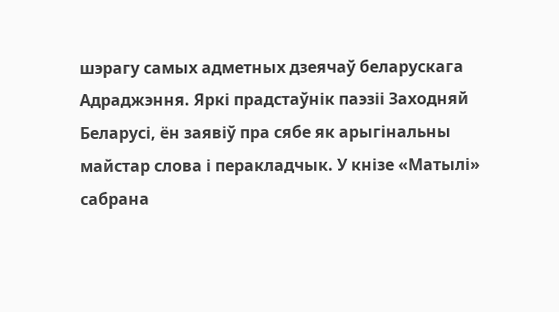шэрагу самых адметных дзеячаў беларускага Адраджэння. Яркі прадстаўнік паэзіі Заходняй Беларусі, ён заявіў пра сябе як арыгінальны майстар слова і перакладчык. У кнізе «Матылі» сабрана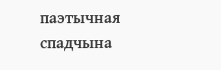паэтычная спадчына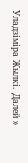Уладзіміра Жылкі. Далей »